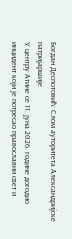Богдан Деспотовић: Слом ауторитета Александријске патријаршије
У центру Атине се 11. јуна 2026. године догодио инцидент који је потресао православни свет и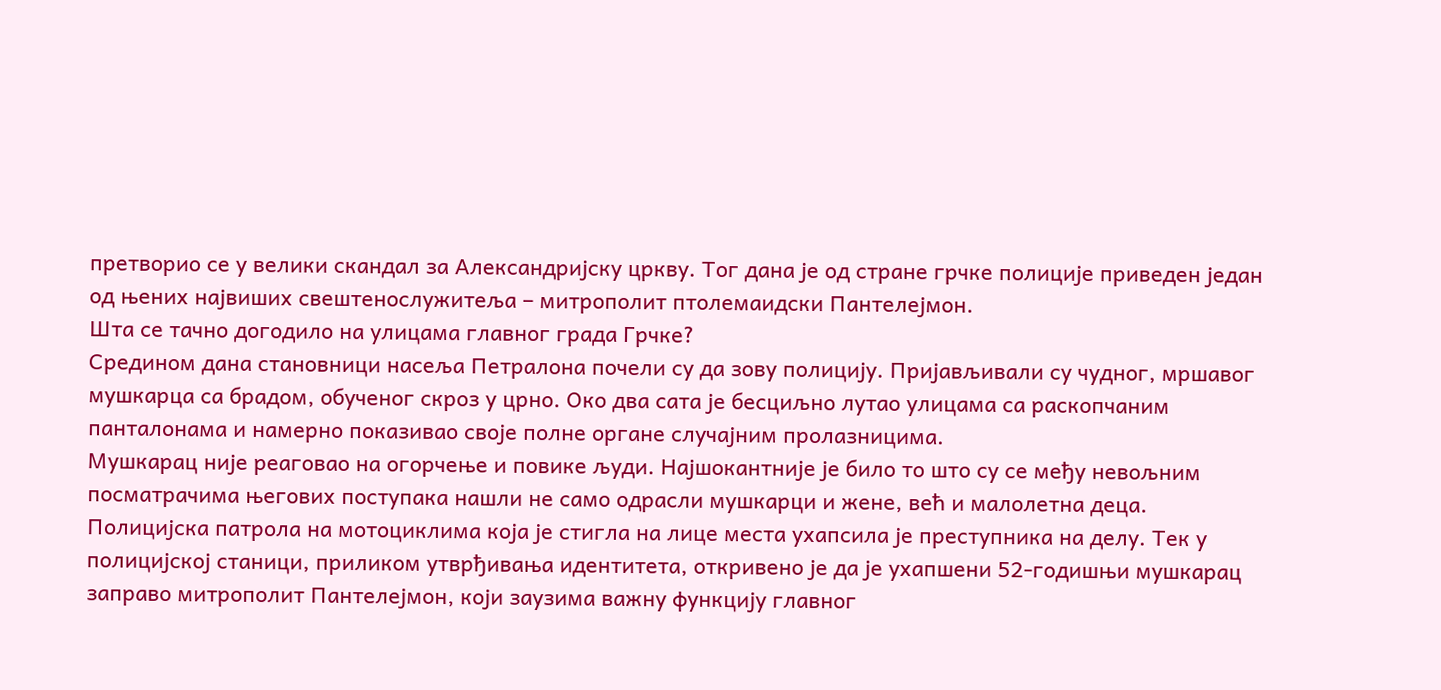претворио се у велики скандал за Александријску цркву. Тог дана је од стране грчке полиције приведен један од њених највиших свештенослужитеља – митрополит птолемаидски Пантелејмон.
Шта се тачно догодило на улицама главног града Грчке?
Средином дана становници насеља Петралона почели су да зову полицију. Пријављивали су чудног, мршавог мушкарца са брадом, обученог скроз у црно. Око два сата је бесциљно лутао улицама са раскопчаним панталонама и намерно показивао своје полне органе случајним пролазницима.
Мушкарац није реаговао на огорчење и повике људи. Најшокантније је било то што су се међу невољним посматрачима његових поступака нашли не само одрасли мушкарци и жене, већ и малолетна деца.
Полицијска патрола на мотоциклима која је стигла на лице места ухапсила је преступника на делу. Тек у полицијској станици, приликом утврђивања идентитета, откривено је да је ухапшени 52-годишњи мушкарац заправо митрополит Пантелејмон, који заузима важну функцију главног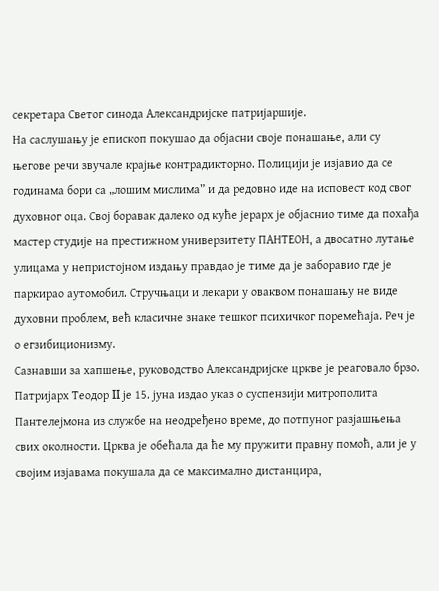секретара Светог синода Александријске патријаршије.
На саслушању је епископ покушао да објасни своје понашање, али су његове речи звучале крајње контрадикторно. Полицији је изјавио да се годинама бори са „лошим мислима” и да редовно иде на исповест код свог духовног оца. Свој боравак далеко од куће јерарх је објаснио тиме да похађа мастер студије на престижном универзитету ПАНТЕОН, а двосатно лутање улицама у непристојном издању правдао је тиме да је заборавио где је паркирао аутомобил. Стручњаци и лекари у оваквом понашању не виде духовни проблем, већ класичне знаке тешког психичког поремећаја. Реч је о егзибиционизму.
Сазнавши за хапшење, руководство Александријске цркве је реаговало брзо. Патријарх Теодор II је 15. јуна издао указ о суспензији митрополита Пантелејмона из службе на неодређено време, до потпуног разјашњења свих околности. Црква је обећала да ће му пружити правну помоћ, али је у својим изјавама покушала да се максимално дистанцира,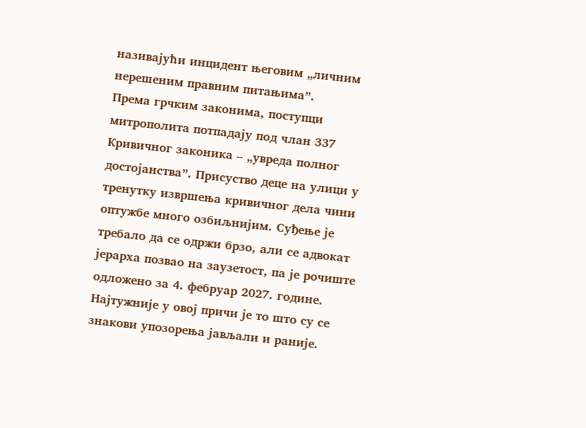називајући инцидент његовим „личним нерешеним правним питањима”.
Према грчким законима, поступци митрополита потпадају под члан 337 Кривичног законика – „увреда полног достојанства”. Присуство деце на улици у тренутку извршења кривичног дела чини оптужбе много озбиљнијим. Суђење је требало да се одржи брзо, али се адвокат јерарха позвао на заузетост, па је рочиште одложено за 4. фебруар 2027. године.
Најтужније у овој причи је то што су се знакови упозорења јављали и раније.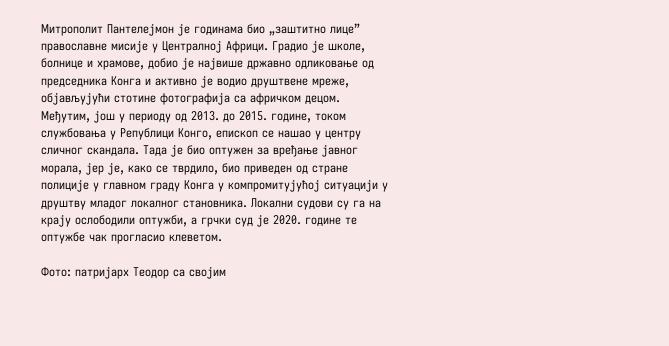Митрополит Пантелејмон је годинама био „заштитно лице” православне мисије у Централној Африци. Градио је школе, болнице и храмове, добио је највише државно одликовање од председника Конга и активно је водио друштвене мреже, објављујући стотине фотографија са афричком децом.
Међутим, још у периоду од 2013. до 2015. године, током службовања у Републици Конго, епископ се нашао у центру сличног скандала. Тада је био оптужен за вређање јавног морала, јер је, како се тврдило, био приведен од стране полиције у главном граду Конга у компромитујућој ситуацији у друштву младог локалног становника. Локални судови су га на крају ослободили оптужби, а грчки суд је 2020. године те оптужбе чак прогласио клеветом.

Фото: патријарх Теодор са својим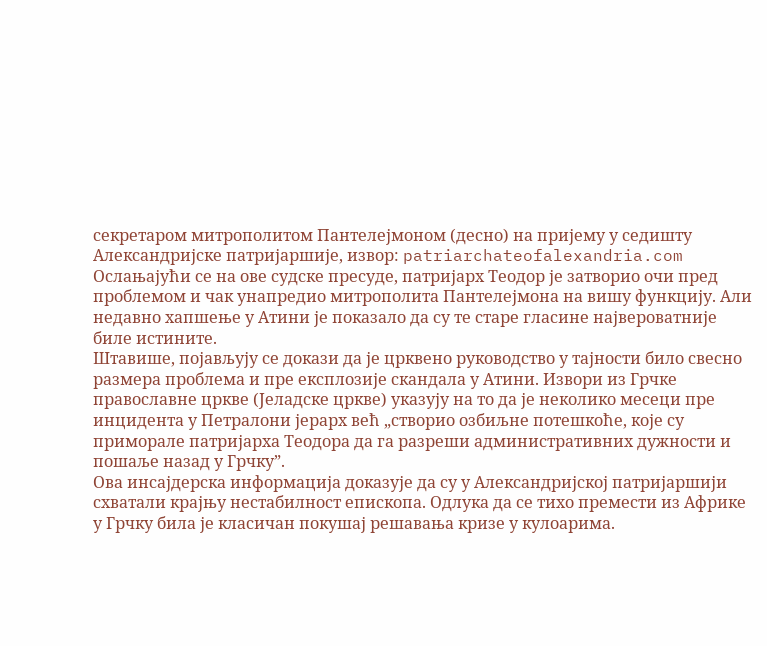секретаром митрополитом Пантелејмоном (десно) на пријему у седишту Александријске патријаршије, извор: patriarchateofalexandria.com
Ослањајући се на ове судске пресуде, патријарх Теодор је затворио очи пред проблемом и чак унапредио митрополита Пантелејмона на вишу функцију. Али недавно хапшење у Атини је показало да су те старе гласине највероватније биле истините.
Штавише, појављују се докази да је црквено руководство у тајности било свесно размера проблема и пре експлозије скандала у Атини. Извори из Грчке православне цркве (Јеладске цркве) указују на то да је неколико месеци пре инцидента у Петралони јерарх већ „створио озбиљне потешкоће, које су приморале патријарха Теодора да га разреши административних дужности и пошаље назад у Грчку”.
Ова инсајдерска информација доказује да су у Александријској патријаршији схватали крајњу нестабилност епископа. Одлука да се тихо премести из Африке у Грчку била је класичан покушај решавања кризе у кулоарима.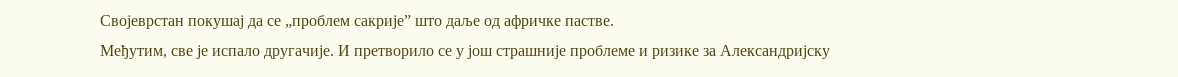Својеврстан покушај да се „проблем сакрије” што даље од афричке пастве.
Међутим, све је испало другачије. И претворило се у још страшније проблеме и ризике за Александријску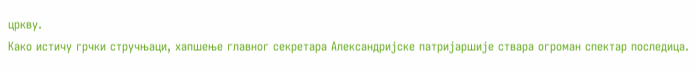цркву.
Како истичу грчки стручњаци, хапшење главног секретара Александријске патријаршије ствара огроман спектар последица.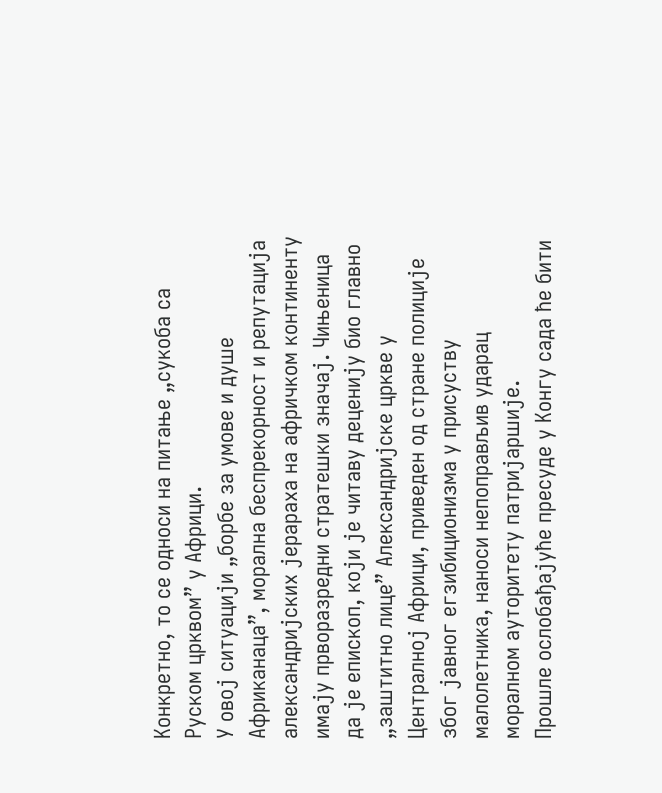Конкретно, то се односи на питање „сукоба са Руском црквом” у Африци.
У овој ситуацији „борбе за умове и душе Африканаца”, морална беспрекорност и репутација александријских јерараха на афричком континенту имају прворазредни стратешки значај. Чињеница да је епископ, који је читаву деценију био главно „заштитно лице” Александријске цркве у Централној Африци, приведен од стране полиције због јавног егзибиционизма у присуству малолетника, наноси непоправљив ударац моралном ауторитету патријаршије.
Прошле ослобађајуће пресуде у Конгу сада ће бити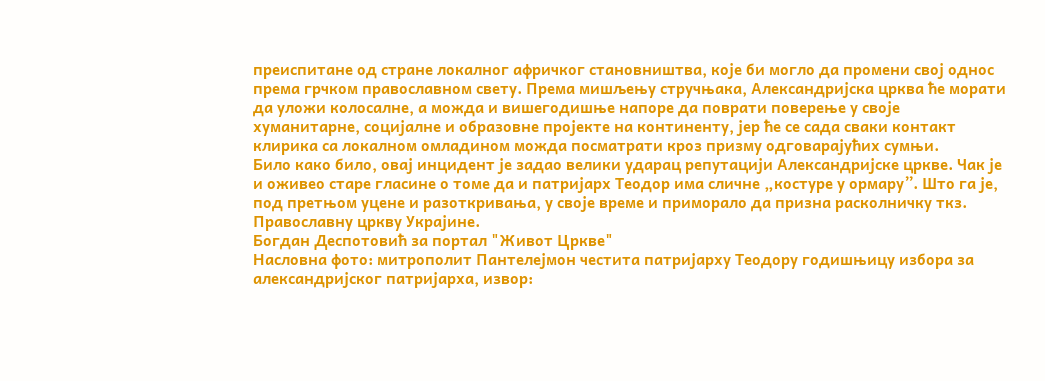преиспитане од стране локалног афричког становништва, које би могло да промени свој однос према грчком православном свету. Према мишљењу стручњака, Александријска црква ће морати да уложи колосалне, а можда и вишегодишње напоре да поврати поверење у своје хуманитарне, социјалне и образовне пројекте на континенту, јер ће се сада сваки контакт клирика са локалном омладином можда посматрати кроз призму одговарајућих сумњи.
Било како било, овај инцидент је задао велики ударац репутацији Александријске цркве. Чак је и оживео старе гласине о томе да и патријарх Теодор има сличне „костуре у ормару”. Што га је, под претњом уцене и разоткривања, у своје време и приморало да призна расколничку ткз. Православну цркву Украјине.
Богдан Деспотовић за портал "Живот Цркве"
Насловна фото: митрополит Пантелејмон честита патријарху Теодору годишњицу избора за александријског патријарха, извор: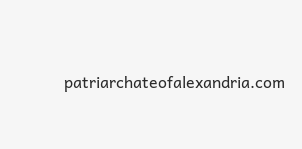patriarchateofalexandria.com